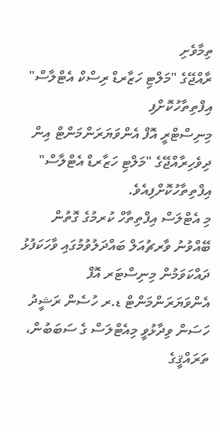ތިމާވެށި
ރާއްޖޭގެ "މަލްޓި ހަޒާރޑް ރިސްކް އެޓްލާސް" އިފްތިތާހުކޮށްފި
މިނިސްޓްރީ އޮފް އެންވަޔަރަންމަންޓް އިން ދިވެހިރާއްޖޭގެ "މަލްޓި ހަޒާރޑް އެޓްލާސް" އިފްތިތާހުކޮށްފިއެވެ.
މި އެޓްލަސް އިފްތިތާހް ކުރމުގެ ގޮތުން ބޭއްވުނު ވާރޗުއަލް ބައްދަލުވުމުގައި ވާހަކަފުޅު ދައްކަވަމުން މިނިސްޓަރ އޮފް އެންވަޔަރަންމަންޓް ޑ.ރ ހުސެން ރަޝީދު ހަސަން ވިދާޅުވީ މިއެޓްލަސް ގެ ސަބަބުން، ތަރައްޤީގެ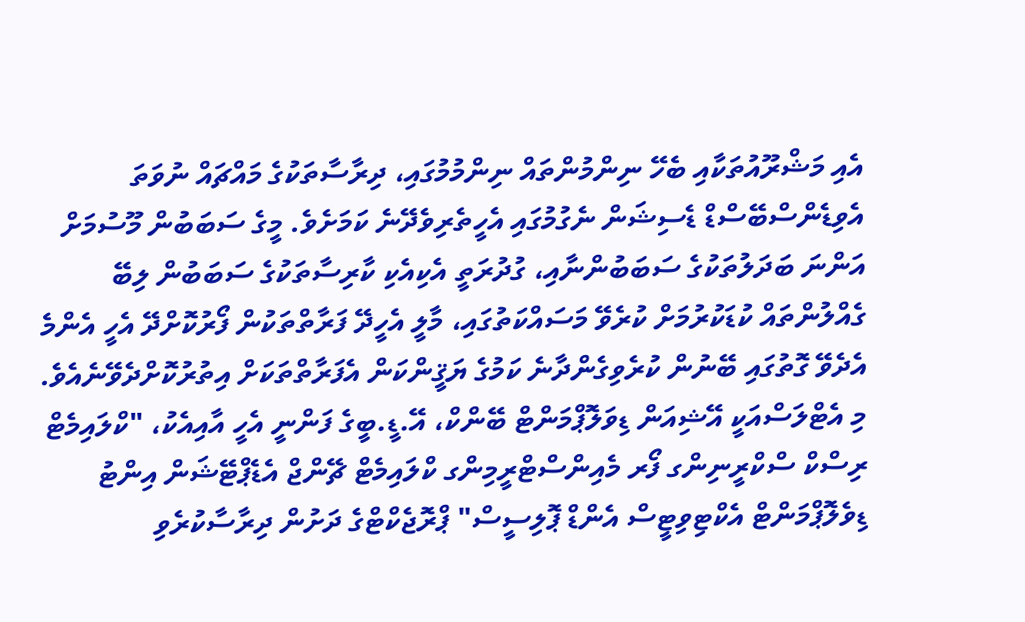އެއި މަޝްރޫއުތަކާއި ބެހޭ ނިންމުންތައް ނިންމުމުގައި، ދިރާސާތަކުގެ މައްޗައް ނުވަތަ އެވިޑެންސްބޭސްޑް ޑެސިޝަން ނެގުމުގައި އެހީތެރިވެދޭނެ ކަމަށެވެ. މީގެ ސަބަބުން މޫސުމަށް އަންނަ ބަދަލުތަކުގެ ސަބަބުންނާއި، ގުދުރަތީ އެކިއެކި ކާރިސާތަކުގެ ސަބަބުން ލިބޭ ގެއްލުންތައް ކުޑަކުރުމަށް ކުރެވޭ މަސައްކަތުގައި، މާލީ އެހީދޭ ފަރާތްތަކުން ފޯރުކޮށްދޭ އެހީ އެންމެ އެދެވޭ ގޮތުގައި ބޭނުން ކުރެވިގެންދާނެ ކަމުގެ ޔަޤީންކަން އެފަރާތްތަކަށް އިތުރުކޮށްދެވޭނެއެވެ.
މި އެޓްލަސްއަކީ އޭޝިއަން ޑިވަލޮޕްމަންޓް ބޭންކް، އޭ.ޑީ.ބީގެ ފަންނީ އެހީ އާއިއެކު، "ކްލައިމެޓް ރިސްކް ސްކްރީނިންގ ފޯރ މެއިންސްޓްރީމިންގ ކްލައިމެޓް ޗޭންޖް އެޑެޕްޓޭޝަން އިންޓު ޑިވެލޮޕްމަންޓް އެކްޓިވިޓީސް އެންޑް ޕޮލިސީސް" ޕްރޮޖެކްޓްގެ ދަށުން ދިރާސާކުރެވި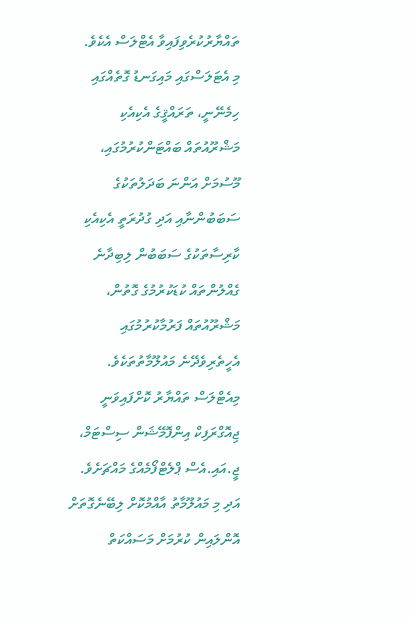ތައްޔާރުކުރެވިފައިވާ އެޓްލަސް އެކެވެ.
މި އެޓަލަސްގައި މައިގަނޑު ގޮތެއްގައި ހިމެނޭނީ، ތަރައްޤީގެ އެކިއެކި މަޝްރޫއުތައް ބައްޓަންކުރުމުގައި، މޫސުމަށް އަންނަ ބަދަލުތަކުގެ ސަބަބުންނާއި އަދި ގުދުރަތީ އެކިއެކި ކާރިސާތަކުގެ ސަބަބުން ލިބިދާނެ ގެއްލުންތައް ކުޑަކުރުމުގެ ގޮތުން، މަޝްރޫއުތައް ފަރުމާކުރުމުގައި އެހީތެރިވެދޭނެ މައުލޫމާތުތަކެވެ. މިއެޓްލަސް ތައްޔާރު ކޮށްފައިވަނީ ޖިއޮގްރަފިކް އިންފޮމޭޝަން ސިސްޓަމް، ޖީ.އައި.އެސް ޕްލެޓްފޯމެއްގެ މައްޗަށެވެ. އަދި މި މައުލޫމާތު އާއްމުކޮށް ލިބޭނެގޮތަށް އޮންލައިން ކުރުމަށް މަސައްކަތް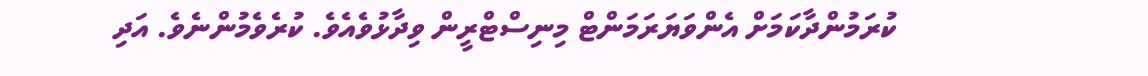ކުރަމުންދާކަމަށް އެންވަޔަރަމަންޓް މިނިސްޓްރީން ވިދާޅުވެއެވެ. ކުރެވެމުންނެވެ. އަދި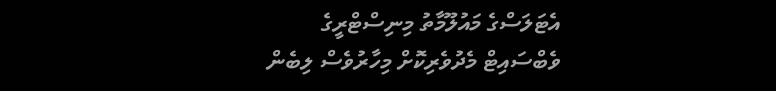އެޓަލަސްގެ މައުލޫމާތު މިނިސްޓްރީގެ ވެބްސައިޓް މެދުވެރިކޮށް މިހާރުވެސް ލިބެން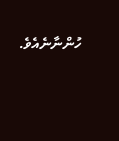ހުންނާނެއެވެ.